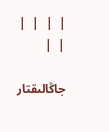|  |  |  |  |  |

جاڭالىقتار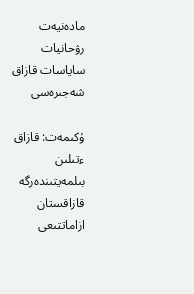مادەنيەت رۋحانيات ساياسات قازاق شەجىرەسى

ۇكىمەت: قازاق ءتىلىن بىلمەيتىندەرگە قازاقستان ازاماتتىعى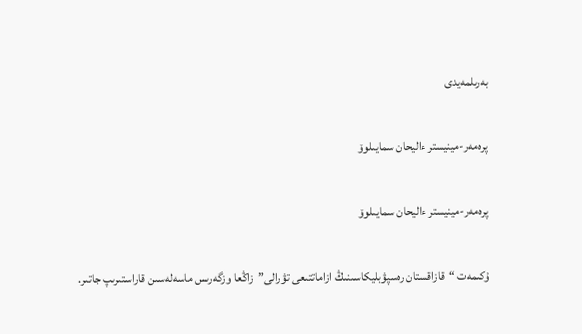بەرىلمەيدى

پرەمەر-مينيستر ءاليحان سمايىلوۆ

پرەمەر-مينيستر ءاليحان سمايىلوۆ

ۇكىمەت “قازاقستان رەسپۋبليكاسىنىڭ ازاماتتىعى تۋرالى”زاڭعا وزگەرىس ماسەلەسىن قاراستىرىپ جاتىر.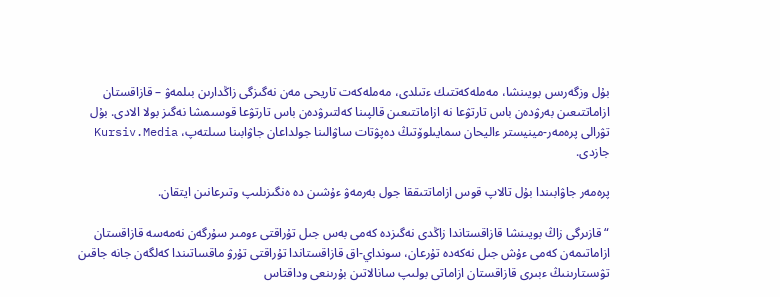بۇل وزگەرىس بويىنشا، مەملەكەتتىك ءتىلدى، مەملەكەت تاريحى مەن نەگىزگى زاڭدارىن بىلمەۋ – قازاقستان ازاماتتىعىن بەرۋدەن باس تارتۋعا نە ازاماتتىعىن قالپىنا كەلتىرۋدەن باس تارتۋعا قوسىمشا نەگىز بولا الادى. بۇل تۋرالى پرەمەر-مينيستر ءاليحان سمايىلوۆتىڭ دەپۋتات ساۋالىنا جولداعان جاۋابىنا سىلتەپ، Kursiv.Media جازدى.

پرەمەر جاۋابىندا بۇل تالاپ قوس ازاماتتىققا جول بەرمەۋ ءۇشىن دە ەنگىزىلىپ وتىرعانىن ايتقان.

“قازىرگى زاڭ بويىنشا قازاقستاندا زاڭدى نەگىزدە كەمى بەس جىل تۇراقتى ءومىر سۇرگەن نەمەسە قازاقستان ازاماتىمەن كەمى ءۇش جىل نەكەدە تۇرعان، سونداي-اق قازاقستاندا تۇراقتى تۇرۋ ماقساتىندا كەلگەن جانە جاقىن تۋىستارىنىڭ ءبىرى قازاقستان ازاماتى بولىپ سانالاتىن بۇرىنعى وداقتاس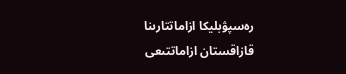رەسپۋبليكا ازاماتتارىنا قازاقستان ازاماتتىعى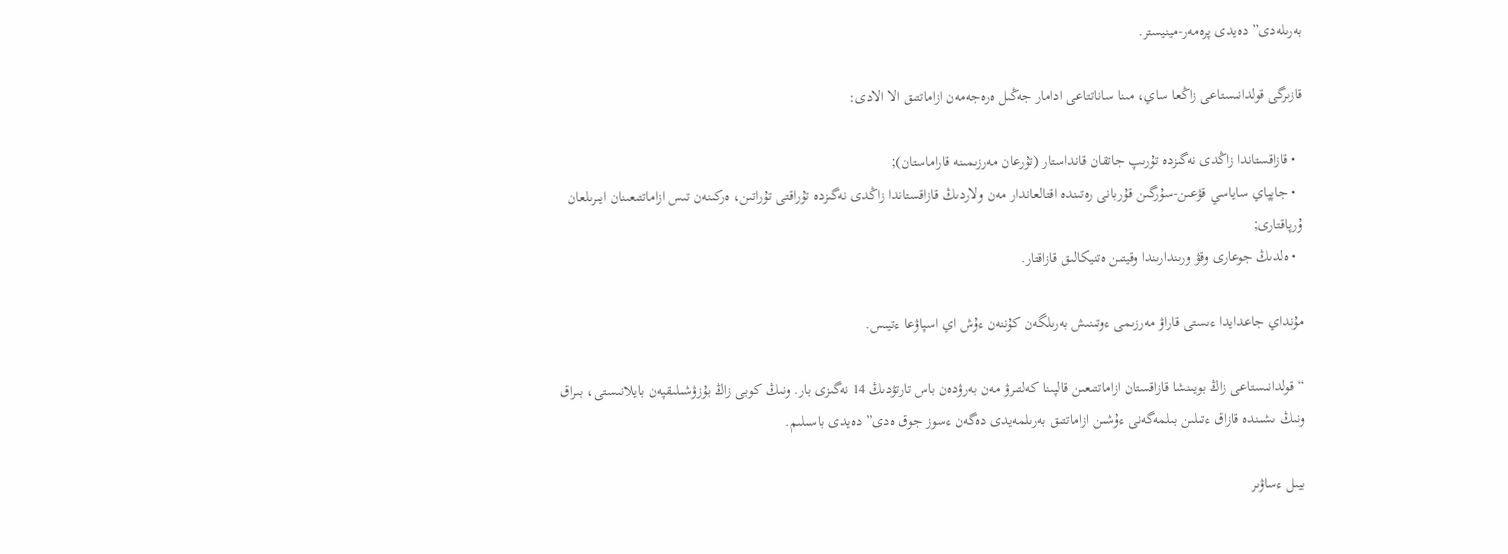بەرىلەدى” دەيدى پرەمەر-مينيستر.

قازىرگى قولدانىستاعى زاڭعا ساي، مىنا ساناتتاعى ادامار جەڭىل ەرەجەمەن ازاماتتىق الا الادى:

  • قازاقستاندا زاڭدى نەگىزدە تۇرىپ جاتقان قانداستار (تۇرعان مەرزىمىنە قاراماستان);
  • جاپپاي ساياسي قۋعىن-سۇرگىن قۇربانى رەتىندە اقتالعاندار مەن ولاردىڭ قازاقستاندا زاڭدى نەگىزدە تۇراقتى تۇراتىن، ەركىنەن تىس ازاماتتىعىنان ايىرىلعان ۇرپاقتارى;
  • ەلدىڭ جوعارى وقۋ ورىندارىندا وقيتىن ەتنيكالىق قازاقتار.

مۇنداي جاعدايدا ءىستى قاراۋ مەرزىمى ءوتىنىش بەرىلگەن كۇننەن ءۇش اي اسپاۋعا ءتيىس.

“قولدانىستاعى زاڭ بويىنشا قازاقستان ازاماتتىعىن قالپىنا كەلتىرۋ مەن بەرۋدەن باس تارتۋدىڭ 14 نەگىزى بار. ونىڭ كوبى زاڭ بۇزۋشىلىقپەن بايلانىستى، بىراق ونىڭ ىشىندە قازاق ءتىلىن بىلمەگەنى ءۇشىن ازاماتتىق بەرىلمەيدى دەگەن ءسوز جوق ەدى” دەيدى باسىلىم.

بيىل ءساۋىر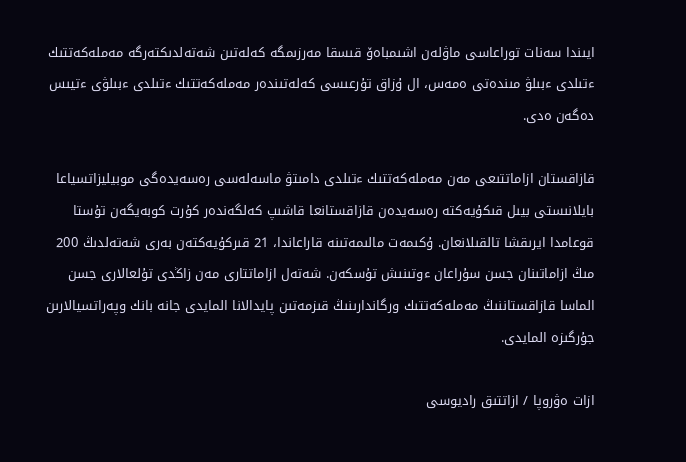ايىندا سەنات توراعاسى ماۋلەن اشىمباەۆ قىسقا مەرزىمگە كەلەتىن شەتەلدىكتەرگە مەملەكەتتىك ءتىلدى ءبىلۋ مىندەتى ەمەس، ال ۇزاق تۇرعىسى كەلەتىندەر مەملەكەتتىك ءتىلدى ءبىلۋى ءتيىس دەگەن ەدى.

قازاقستان ازاماتتىعى مەن مەملەكەتتىك ءتىلدى دامىتۋ ماسەلەسى رەسەيدەگى موبيليزاتسياعا بايلانىستى بيىل قىكۇيەكتە رەسەيدەن قازاقستانعا قاشىپ كەلگەندەر كۇرت كوبەيگەن تۇستا قوعامدا ايرىقشا تالقىلانعان. ۇكىمەت مالىمەتىنە قاراعاندا، 21 قىركۇيەكتەن بەرى شەتەلدىڭ 200 مىڭ ازاماتىنان جسن سۇراعان ءوتىنىش تۇسكەن. شەتەل ازاماتتارى مەن زاڭدى تۇلعالارى جسن الماسا قازاقستاننىڭ مەملەكەتتىك ورگاندارىنىڭ قىزمەتىن پايدالانا المايدى جانە بانك وپەراتسيالارىن جۇرگىزە المايدى.

ازات ەۋروپا / ازاتتىق راديوسى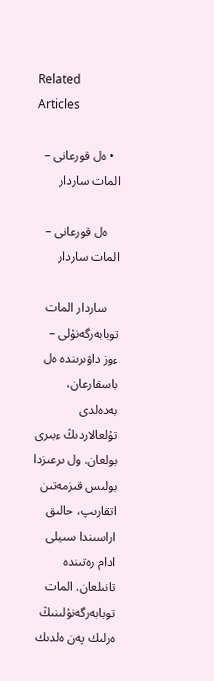Related Articles

  • ەل قورعانى – المات ساردار

    ەل قورعانى – المات ساردار

    ساردار المات توبابەرگەنۇلى – ءوز داۋىرىندە ەل باسقارعان، بەدەلدى تۇلعالاردىڭ ءبىرى بولعان. ول ىرعىزدا بولىس قىزمەتىن اتقارىپ، حالىق اراسىندا سىيلى ادام رەتىندە تانىلعان. المات توبابەرگەنۇلىنىڭ ەرلىك پەن ەلدىك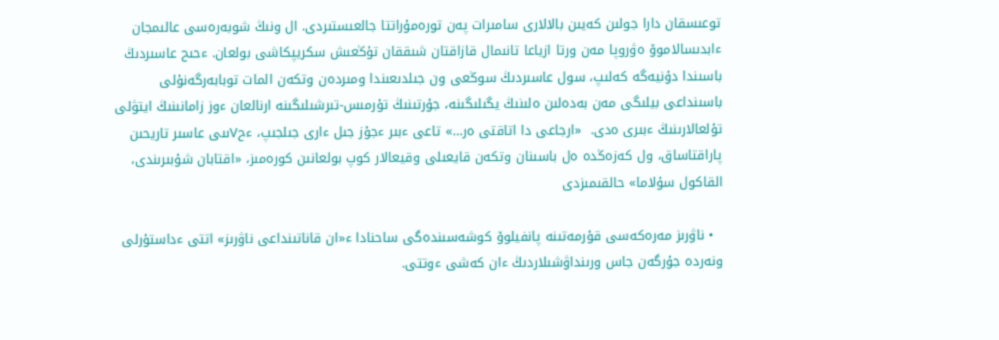توعىسقان دارا جولىن كەيىن بالالارى سامىرات پەن تورەمۇراتتا جالعىستىردى. ال ونىڭ شوبەرەسى عالىمجان ءابدىسالاموۆ ەۋروپا مەن ورتا ازياعا تانىمال قازاقتان شىققان تۇڭعىش سكريپكاشى بولعان. ءحىح عاسىردىڭ باسىندا دۇنيەگە كەلىپ، سول عاسىردىڭ سوڭعى ون جىلدىعىندا ومىردەن وتكەن المات توبابەرگەنۇلى باسىنداعى بيلىگى مەن بەدەلىن ەلىنىڭ يگىلىگىنە، جۇرتىنىڭ تۇرمىس-تىرشىلىگىنە ارنالعان ءوز زامانىنىڭ ايتۋلى تۇلعالارىنىڭ ءبىرى ەدى.  «ارجاعى دا اتاقتى ەر…» تاعى ءبىر ءجۇز جىل ءارى جىلجىپ، ءحVىىى عاسىر تاريحىن پاراقتاساق، ول كەزەڭدە ەل باسىنان وتكەن قايعىلى وقيعالار كوپ بولعانىن كورەمىز، «اقتابان شۇبىرىندى، القاكول سۇلاما» حالقىمىزدى

  • ناۋرىز مەرەكەسى قۇرمەتىنە پانفيلوۆ كوشەسىندەگى ساحنادا ء«ان قاناتىنداعى ناۋرىز» اتتى ءداستۇرلى ونەردە جۇرگەن جاس ورىنداۋشىلاردىڭ ءان كەشى ءوتتى.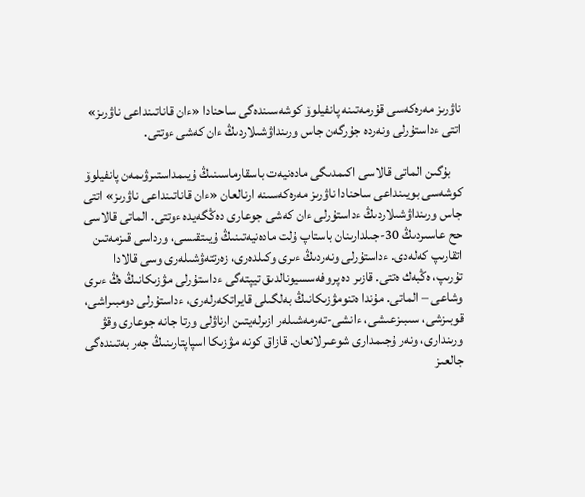ناۋرىز مەرەكەسى قۇرمەتىنە پانفيلوۆ كوشەسىندەگى ساحنادا «ءان قاناتىنداعى ناۋرىز» اتتى ءداستۇرلى ونەردە جۇرگەن جاس ورىنداۋشىلاردىڭ ءان كەشى ءوتتى.

    بۇگىن الماتى قالاسى اكىمدىگى مادەنيەت باسقارماسىنىڭ ۇيىمداستىرۋىمەن پانفيلوۆ كوشەسى بويىنداعى ساحنادا ناۋرىز مەرەكەسىنە ارنالعان «ءان قاناتىنداعى ناۋرىز» اتتى جاس ورىنداۋشىلاردىڭ ءداستۇرلى ءان كەشى جوعارى دەڭگەيدە ءوتتى. الماتى قالاسى حح عاسىردىڭ 30-جىلدارىنان باستاپ ۇلت مادەنيەتىنىڭ ۇيىتقىسى، ورداسى قىزمەتىن اتقارىپ كەلەدى. ءداستۇرلى ونەردىڭ ءىرى وكىلدەرى، زەرتتەۋشىلەرى وسى قالادا تۇرىپ، ەڭبەك ەتتى. قازىر دە پروفەسسيونالدىق تيپتەگى ءداستۇرلى مۋزىكانىڭ ەڭ ءىرى وشاعى – الماتى. مۇندا ەتنومۋزىكانىڭ بەلگىلى قايراتكەرلەرى، ءداستۇرلى دومبىراشى، قوبىزشى، سىبىزعىشى، ءانشى-تەرمەشىلەر ازىرلەيتىن ارناۋلى ورتا جانە جوعارى وقۋ ورىندارى، ونەر ۇجىمدارى شوعىرلانعان. قازاق كونە مۋزىكا اسپاپتارىنىڭ جەر بەتىندەگى جالعىز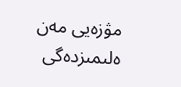مۋزەيى مەن ەلىمىزدەگى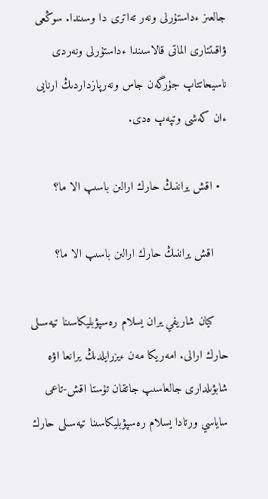جالعىز ءداستۇرلى ونەر تەاترى دا وسىندا. سوڭعى ۋاقىتتارى الماتى قالاسىندا ءداستۇرلى ونەردى ناسيحاتتاپ جۇرگەن جاس ونەرپازداردىڭ ارنايى ءان كەشى وتپەپ ەدى.

  • اقش يراننىڭ حارك ارالىن باسىپ الا ما؟

    اقش يراننىڭ حارك ارالىن باسىپ الا ما؟

    كيان شاريفي يران يسلام رەسپۋبليكاسىنا تيەسىلى حارك ارالى. امەريكا مەن ءيزرايلدىڭ يرانعا اۋە شابۋىلدارى جالعاسىپ جاتقان تۇستا اقش-تاعى ساياسي ورتادا يسلام رەسپۋبليكاسىنا تيەسىلى حارك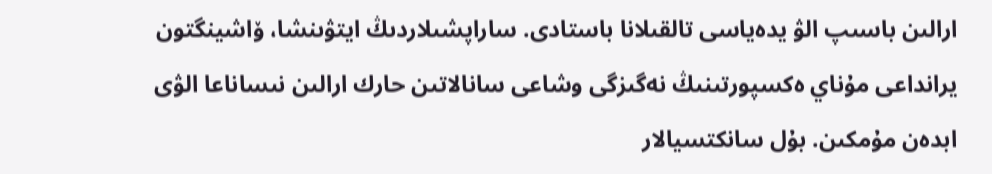ارالىن باسىپ الۋ يدەياسى تالقىلانا باستادى. ساراپشىلاردىڭ ايتۋىنشا، ۆاشينگتون يرانداعى مۇناي ەكسپورتىنىڭ نەگىزگى وشاعى سانالاتىن حارك ارالىن نىساناعا الۋى ابدەن مۇمكىن. بۇل سانكتسيالار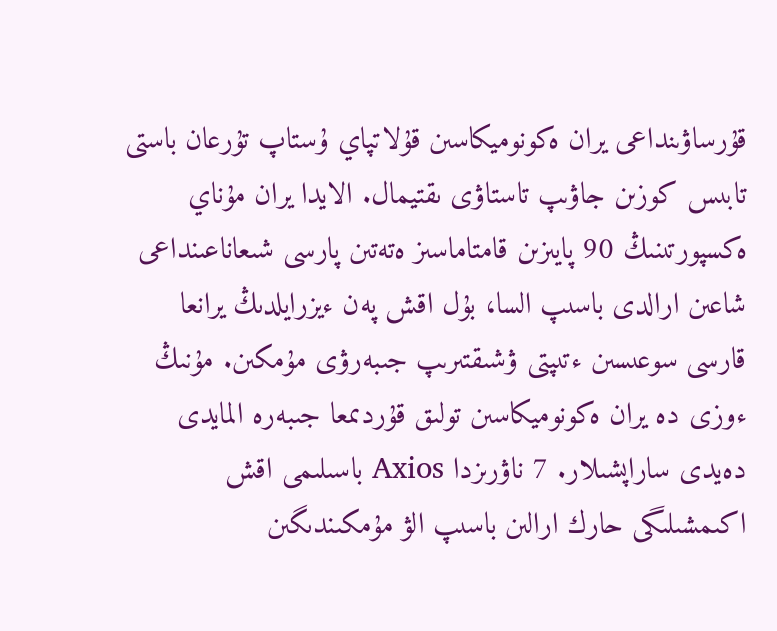قۇرساۋىنداعى يران ەكونوميكاسىن قۇلاتپاي ۇستاپ تۇرعان باستى تابىس كوزىن جاۋىپ تاستاۋى ىقتيمال. الايدا يران مۇناي ەكسپورتىنىڭ 90 پايىزىن قامتاماسىز ەتەتىن پارسى شىعاناعىنداعى شاعىن ارالدى باسىپ السا، بۇل اقش پەن ءيزرايلدىڭ يرانعا قارسى سوعىسىن ءتىپتى ۋشىقتىرىپ جىبەرۋى مۇمكىن. مۇنىڭ ءوزى دە يران ەكونوميكاسىن تولىق قۇردىمعا جىبەرە المايدى دەيدى ساراپشىلار. 7 ناۋرىزدا Axios باسىلىمى اقش اكىمشىلىگى حارك ارالىن باسىپ الۋ مۇمكىندىگىن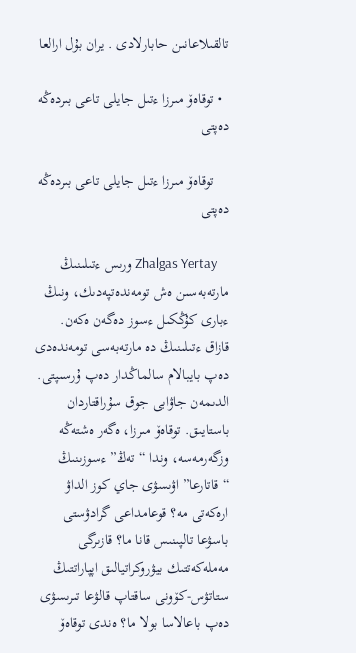تالقىلاعانىن حابارلادى . يران بۇل ارالعا

  • توقاەۆ مىرزا ءتىل جايلى تاعى بىردەڭە دەپتى

    توقاەۆ مىرزا ءتىل جايلى تاعى بىردەڭە دەپتى

    Zhalgas Yertay ورىس ءتىلىنىڭ مارتەبەسىن ەش تومەندەتپەدىك، ونىڭ ءبارى كۇڭكىل ءسوز دەگەن ەكەن. قازاق ءتىلىنىڭ دە مارتەبەسى تومەندەدى دەپ بايبالام سالماڭدار دەپ ۇرسىپتى. الدىمەن جاۋابى جوق سۇراقتاردان باستايىق. توقاەۆ مىرزا، ەگەر ەشتەڭە وزگەرمەسە، وندا “تەڭ” ءسوزىنىڭ “قاتارعا” اۋىسۋى جاي كوز الداۋ ارەكەتى مە؟ قوعامداعى گرادۋستى باسۋعا تالپىنىس قانا ما؟ قازىرگى مەملەكەتتىك بيۋروكراتيالىق اپپاراتتىڭ ستاتۋس-كۆونى ساقتاپ قالۋعا تىرىسۋى دەپ باعالاسا بولا ما؟ ەندى توقاەۆ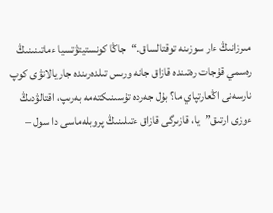مىرزانىڭ ءار سوزىنە توقتالساق.“جاڭا كونستيتۋتسيا ءماتىنىنىڭ رەسمي قۇجات رەتىندە قازاق جانە ورىس تىلدەرىندە جاريالانۋى كوپ نارسەنى اڭعارتپاي ما؟ بۇل جەردە تۇسىنىكتەمە بەرىپ، اقتالۋدىڭ ءوزى ارتىق”يا، قازىرگى قازاق ءتىلىنىڭ پروبلەماسى دا سول –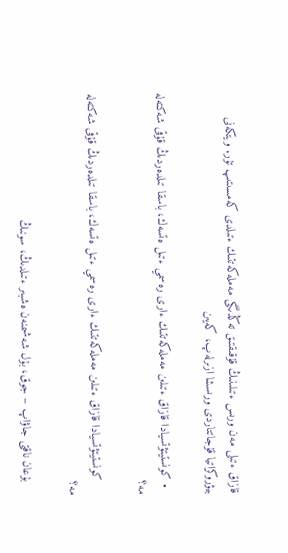قازاق ءتىلى مەن ورىس ءتىلىنىڭ قۇقىقتىق تەڭدىگى مەملەكەتتىك ءتىلدى كەمسىتىپ تۇر. ويتكەنى بيۋروكراتيا قۇجاتتاردى ورىسشا ازىرلەپ، كەيىن

  • كونستيتۋتسيادا قازاق ءتىلىن مەملەكەتتىك ءارى رەسمي ءتىل ەتسەك، باسقا تىلدەردىڭ قۇقى شەكتەلە مە؟

    كونستيتۋتسيادا قازاق ءتىلىن مەملەكەتتىك ءارى رەسمي ءتىل ەتسەك، باسقا تىلدەردىڭ قۇقى شەكتەلە مە؟

    بۇعان ناقتى جاۋاپ – جوق، بۇل شەشىمنەن ەشبىر ءتىلدىڭ، سونىڭ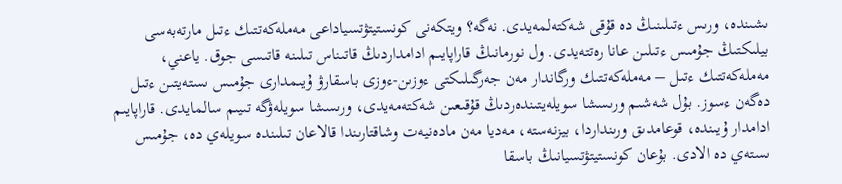ىشىندە، ورىس ءتىلىنىڭ دە قۇقى شەكتەلمەيدى. نەگە؟ ويتكەنى كونستيتۋتسياداعى مەملەكەتتىك ءتىل مارتەبەسى بيلىكتىڭ جۇمىس ءتىلىن عانا رەتتەيدى. ول نورمانىڭ قاراپايىم ادامداردىڭ قاتىناس تىلىنە قاتىسى جوق. ياعني، مەملەكەتتىك ءتىل – مەملەكەتتىك ورگاندار مەن جەرگىلىكتى ءوزىن-ءوزى باسقارۋ ۇيىمدارى جۇمىس ىستەيتىن ءتىل دەگەن ءسوز. بۇل شەشىم ورىسشا سويلەيتىندەردىڭ قۇقىعىن شەكتەمەيدى، ورىسشا سويلەۋگە تىيىم سالمايدى. قاراپايىم ادامدار ۇيىندە، قوعامدىق ورىنداردا، بيزنەستە، مەديا مەن مادەنيەت وشاقتارىندا قالاعان تىلىندە سويلەي دە، جۇمىس ىستەي دە الادى. بۇعان كونستيتۋتسيانىڭ باسقا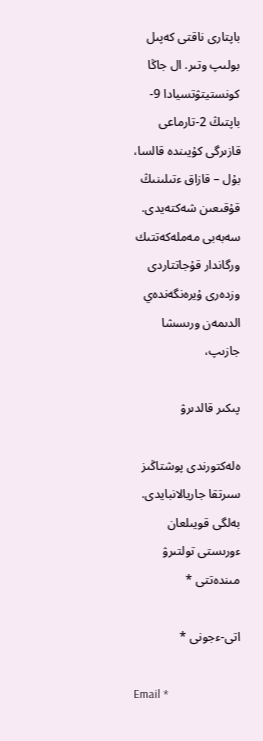باپتارى ناقتى كەپىل بولىپ وتىر. ال جاڭا كونستيتۋتسيادا 9-باپتىڭ 2-تارماعى قازىرگى كۇيىندە قالسا، بۇل – قازاق ءتىلىنىڭ قۇقىعىن شەكتەيدى. سەبەبى مەملەكەتتىك ورگاندار قۇجاتتاردى وزدەرى ۇيرەنگەندەي الدىمەن ورىسشا جازىپ،

پىكىر قالدىرۋ

ەلەكتورندى پوشتاڭىز سىرتقا جاريالانبايدى. بەلگى قويىلعان ءورىستى تولتىرۋ مىندەتتى *

اتى-ءجونى *

Email *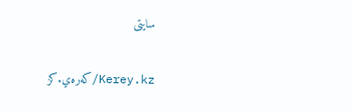سايتى

Kerey.kz/كەرەي.كز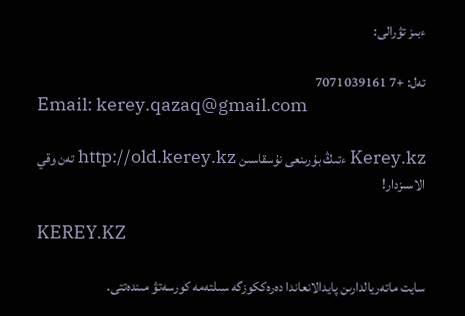ءبىز تۋرالى:

تەل: +7 7071039161
Email: kerey.qazaq@gmail.com

Kerey.kz ءتىڭ بۇرىنعى نۇسقاسىن http://old.kerey.kz تەن وقي الاسىزدار!

KEREY.KZ

سايت ماتەريالدارىن پايدالانعاندا دەرەككوزگە سىلتەمە كورسەتۋ مىندەتتى.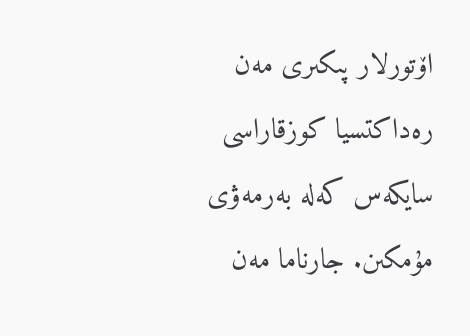اۆتورلار پىكىرى مەن رەداكتسيا كوزقاراسى سايكەس كەلە بەرمەۋى مۇمكىن. جارناما مەن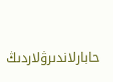حابارلاندىرۋلاردىڭ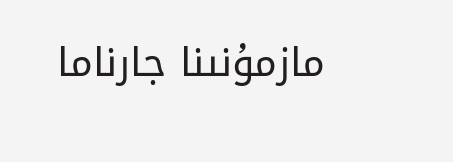مازمۇنىنا جارناما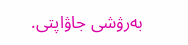بەرۋشى جاۋاپتى.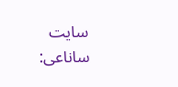سايت ساناعى: